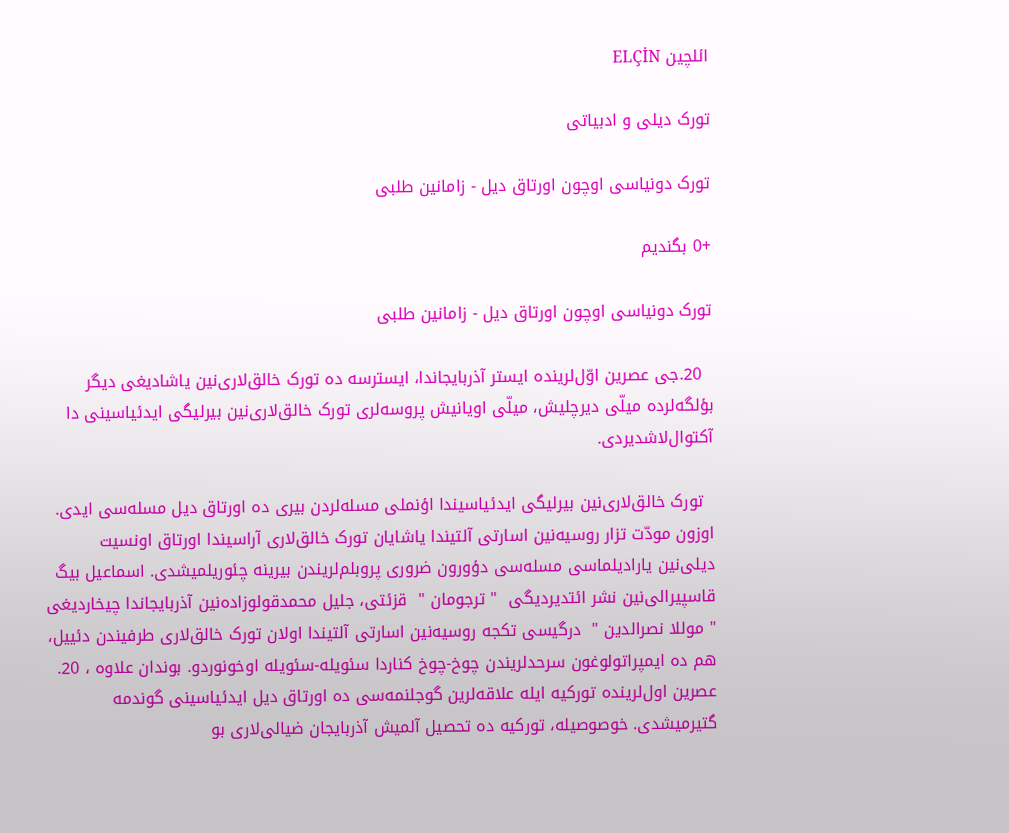ائلچین ELÇİN

تورک دیلی و ادبیاتی

تورک دونیاسی اوچون اورتاق دیل - زامانین طلبی

+0 بگندیم

تورک دونیاسی اوچون اورتاق دیل - زامانین طلبی

  20.جی عصرین اوّل‌لرینده ایستر آذربایجاندا، ایسترسه ده تورک خالق‌لاری‌نین یاشادیغی دیگر بؤلگه‌لرده میلّی دیرچلیش، میلّی اویانیش پروسه‌لری تورک خالق‌لاری‌نین بیرلیگی ایدئیاسینی دا آکتوال‌لاشدیردی.

  تورک خالق‌لاری‌نین بیرلیگی ایدئیاسیندا اؤنملی مسله‌لردن بیری ده اورتاق دیل مسله‌سی ایدی. اوزون مودّت تزار روسیه‌نین اسارتی آلتیندا یاشایان تورک خالق‌لاری آراسیندا اورتاق اونسیت دیلی‌نین یارادیلماسی مسله‌سی دؤورون ضروری پروبلم‌لریندن بیرینه چئوریلمیشدی. اسماعیل بیگ قاسپیرالی‌نین نشر ائتدیردیگی  " ترجومان "  قزئتی، جلیل محمدقولوزاده‌نین آذربایجاندا چیخاردیغی  " موللا نصرالدین "  درگیسی تکجه روسیه‌نین اسارتی آلتیندا اولان تورک خالق‌لاری طرفیندن دئییل، هم ده ایمپراتولوغون سرحدلریندن چوخ-چوخ کناردا سئویله-سئویله اوخونوردو. بوندان علاوه ، 20. عصرین اول‌لرینده تورکیه ایله علاقه‌لرین گوجلنمه‌سی ده اورتاق دیل ایدئیاسینی گوندمه گتیرمیشدی. خوصوصیله، تورکیه ده تحصیل آلمیش آذربایجان ضیالی‌لاری بو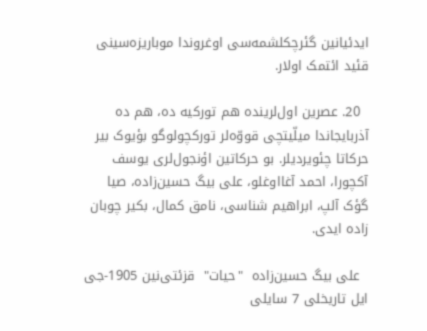ایدئیانین گئرچکلشمه‌سی اوغروندا موباریزه‌سینی قئید ائتمک اولار.

  20. عصرین اول‌لرینده هم تورکیه ده، هم ده آذربایجاندا میلّیتچی قووّه‌لر تورکچولوگو بؤیوک بیر حرکاتا چئویردیلر. بو حرکاتین اؤنجول‌لری یوسف آکچورا، احمد آغااوغلو، علی بیگ حسین‌زاده، صیا گؤک آلپ، ابراهیم شناسی، نامق کمال، بکیر چوبان زاده ایدی.

  علی بیگ حسین‌زاده  "حیات"  قزئتی‌نین 1905-جی ایل تاریخلی 7 سایلی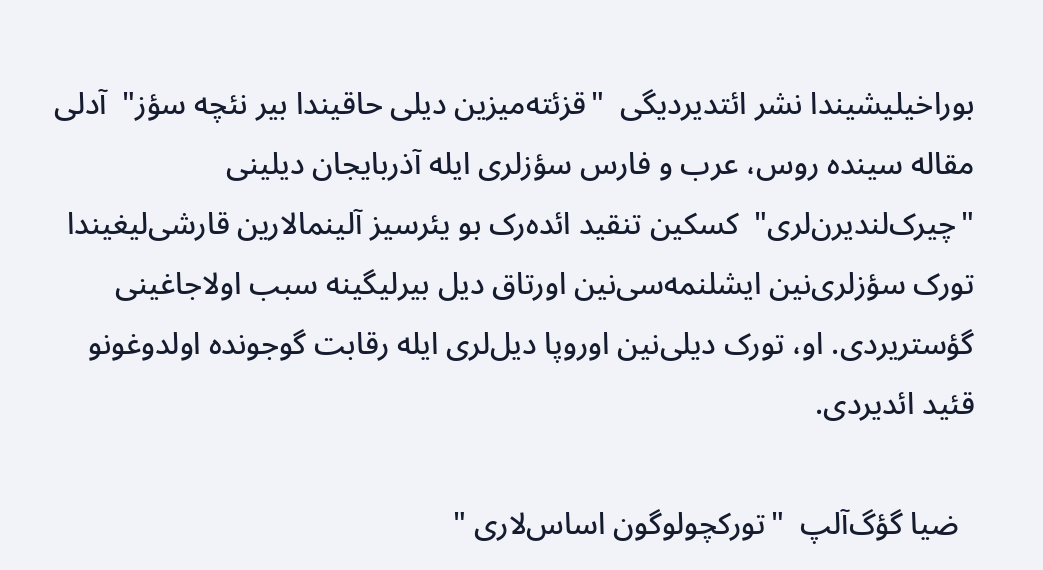بوراخیلیشیندا نشر ائتدیردیگی  "قزئته‌میزین دیلی حاقیندا بیر نئچه سؤز"  آدلی مقاله سینده روس، عرب و فارس سؤزلری ایله آذربایجان دیلینی  "چیرک‌لندیرن‌لری‌"  کسکین تنقید ائده‌رک بو یئرسیز آلینمالارین قارشی‌لیغیندا تورک سؤزلری‌نین ایشلنمه‌سی‌نین اورتاق دیل بیرلیگینه سبب اولاجاغینی گؤستریردی. او، تورک دیلی‌نین اوروپا دیل‌لری ایله رقابت گوجونده اولدوغونو قئید ائدیردی.

  ضیا گؤگ‌آلپ  "تورکچولوگون اساس‌لاری "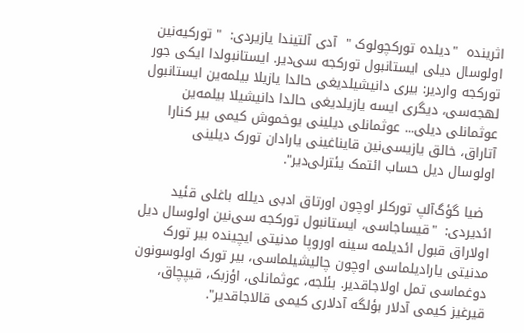اثرینده  "دیلده تورکچولوک "  آدی آلتیندا یازیردی:  " تورکیه‌نین اولوسال دیلی ایستانبول تورکجه سی‌دیر. ایستانبولدا ایکی جور تورکجه واردیر: بیری دانیشیلدیغی حالدا یازیلا بیلمه‌ین ایستانبول لهجه‌سی، دیگری ایسه یازیلدیغی حالدا دانیشیلا بیلمه‌ین عوثمانلی دیلی... عوثمانلی دیلینی یوخموش کیمی بیر کنارا آتاراق، خالق یازیسی‌نین قایناغینی یارادان تورک دیلینی اولوسال دیل حساب ائتمک یئترلی‌دیر‌".

  ضیا گؤگ‌آلپ تورکلر اوچون اورتاق ادبی دیلله باغلی قئید ائدیردی:  "قیساجاسی، ایستانبول تورکجه سی‌نین اولوسال دیل اولاراق قبول ائدیلمه سینه اوروپا مدنیتی ایچینده بیر تورک مدنیتی یارادیلماسی اوچون چالیشیلماسی، بیر تورک اولوسونون دوغماسی تمل اولاجاقدیر. بئلجه، عوثمانلی، اؤزبک، قیپچاق، قیرغیز کیمی آدلار بؤلگه آدلاری کیمی قالاجاقدیر‌".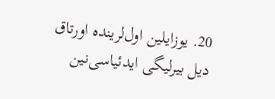20. یوزایلین اول‌لرینده اورتاق دیل بیرلیگی ایدئیاسی‌نین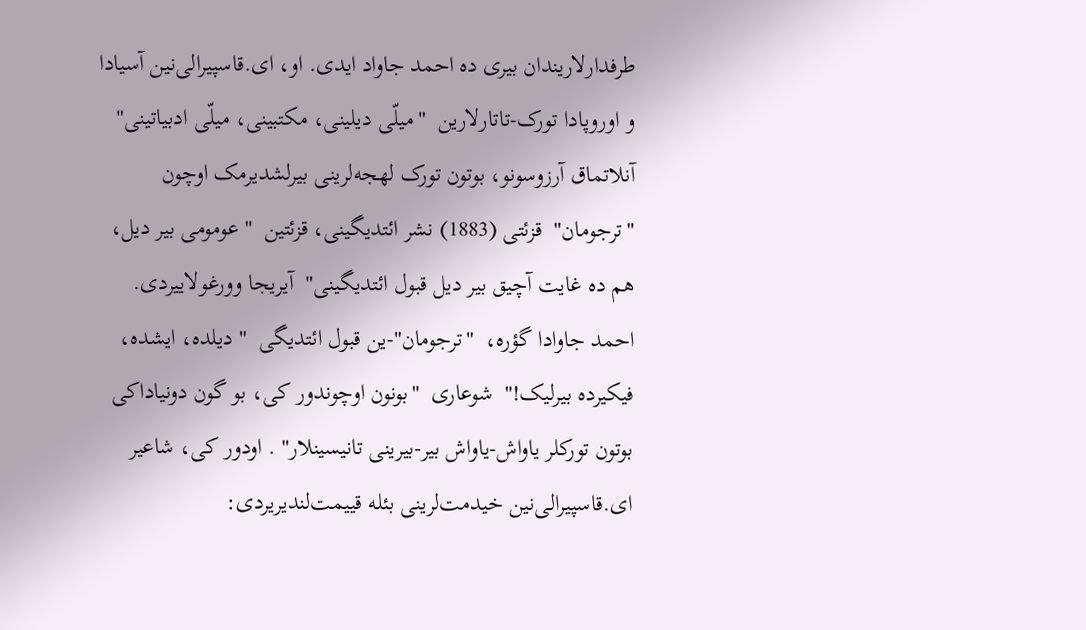طرفدارلاریندان بیری ده احمد جاواد ایدی. او، ای.قاسپیرالی‌نین آسیادا و اوروپادا تورک-تاتارلارین  "میلّی دیلینی، مکتبینی، میلّی ادبیاتینی‌"  آنلاتماق آرزوسونو، بوتون تورک لهجه‌لرینی بیرلشدیرمک اوچون  "ترجومان‌"  قزئتی (1883) نشر ائتدیگینی، قزئتین  "عومومی بیر دیل، هم ده غا‌یت آچیق بیر دیل قبول ائتدیگینی‌"  آیریجا وورغولاییردی. احمد جاوادا گؤره،  "ترجومان‌"-ین قبول ائتدیگی  " دیلده، ایشده، فیکیرده بیرلیک!"  شوعاری  "بونون اوچوندور کی، بو گون دونیاداکی بوتون تورکلر یاواش-یاواش بیر-بیرینی تانیسینلار‌" . اودور کی، شاعیر ای.قاسپیرالی‌نین خیدمت‌لرینی بئله قییمت‌لندیریردی: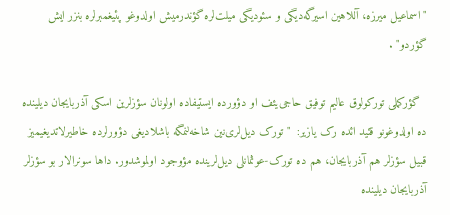"اسماعیل میرزه، آللاهین اسیرگه‌دیگی و سئودیگی میلت‌لره گؤندرمیش اولدوغو پئیغمبرلره بنزر ایش گؤردو‌" .

  گؤرکملی تورکولوق عالیم توفیق حاجی‌یئف او دؤورده ایستیفاده اولونان سؤزلرین اسکی آذربایجان دیلینده ده اولدوغونو قئید ائده رک یازیر:  " تورک دیل‌لری‌نین شاخه‌لنمگه باشلادیغی دؤورلرده خاطیرلاتدیغیمیز قبیل سؤزلر هم آذربایجان، هم ده تورک-عوثمانلی دیل‌لرینده مؤوجود اولموشدور. داها سونرالار بو سؤزلر آذربایجان دیلینده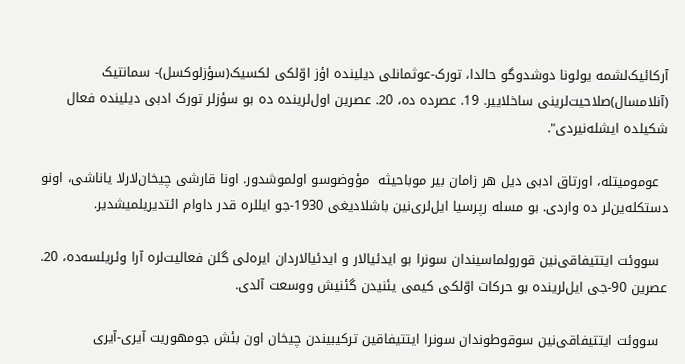آرکائیک‌لشمه یولونا دوشدوگو حالدا، تورک-عوثمانلی دیلینده اؤز اوّلکی لکسیک(سؤزلوکسل)- سمانتیک (آنلامسال)صلاحیت‌لرینی ساخلاییر. 19. عصرده ده، 20. عصرین اول‌لرینده ده بو سؤزلر تورک ادبی دیلینده فعال شکیلده ایشله‌نیردی".

  عومومیتله، اورتاق ادبی دیل هر زامان بیر موباحیثه  مؤوضوسو اولموشدور. اونا قارشی چیخان‌لارلا یاناشی، اونو دستکله‌ین‌لر ده واردی. بو مسله رپرسیا ایل‌لری‌نین باشلادیغی 1930-جو ایللره قدر داوام ائتدیریلمیشدیر.

  سووئت ایتتیفاقی‌نین قورولماسیندان سونرا بو ایدئیالار و ایدئیالاردان ایره‌لی گلن فعالیت‌لره آرا وئریلسه‌ده، 20. عصرین 90-جی ایل‌لرینده بو حرکات اوّلکی کیمی یئنیدن گئنیش ووسعت آلدی.

  سووئت ایتتیفاقی‌نین سوقوطوندان سونرا ایتتیفاقین ترکیبیندن چیخان اون بئش جومهوریت آیری-آیری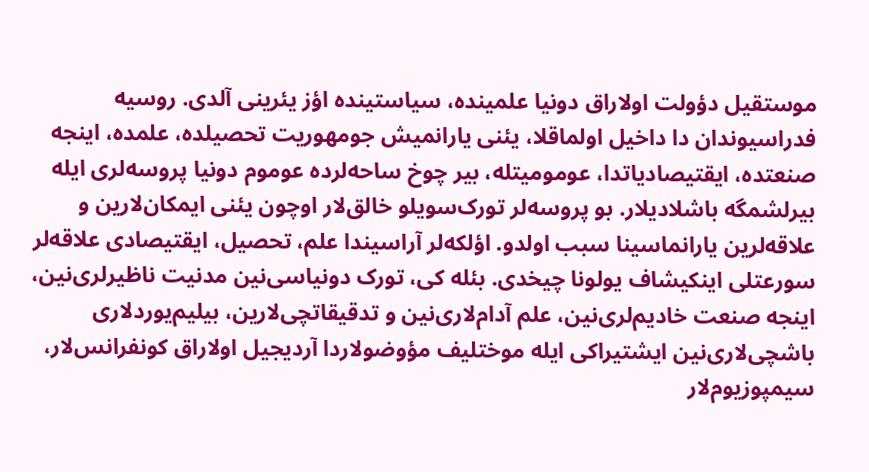موستقیل دؤولت اولاراق دونیا علمینده، سیاستینده اؤز یئرینی آلدی. روسیه فدراسیوندان دا داخیل اولماقلا، یئنی یارانمیش جومهوریت تحصیلده، علمده، اینجه صنعتده، ایقتیصادیاتدا، عومومیتله، بیر چوخ ساحه‌لرده عوموم دونیا پروسه‌لری ایله بیرلشمگه باشلادیلار. بو پروسه‌لر تورک‌سویلو خالق‌لار اوچون یئنی ایمکان‌لارین و علاقه‌لرین یارانماسینا سبب اولدو. اؤلکه‌لر آراسیندا علم، تحصیل، ایقتیصادی علاقه‌لر سورعتلی اینکیشاف یولونا چیخدی. بئله کی، تورک دونیاسی‌نین مدنیت ناظیرلری‌نین، اینجه صنعت خادیم‌لری‌نین، علم آدام‌لاری‌نین و تدقیقاتچی‌لارین، بیلیم‌یوردلاری باشچی‌لاری‌نین ایشتیراکی ایله موختلیف مؤوضولاردا آردیجیل اولاراق کونفرانس‌لار، سیمپوزیوم‌لار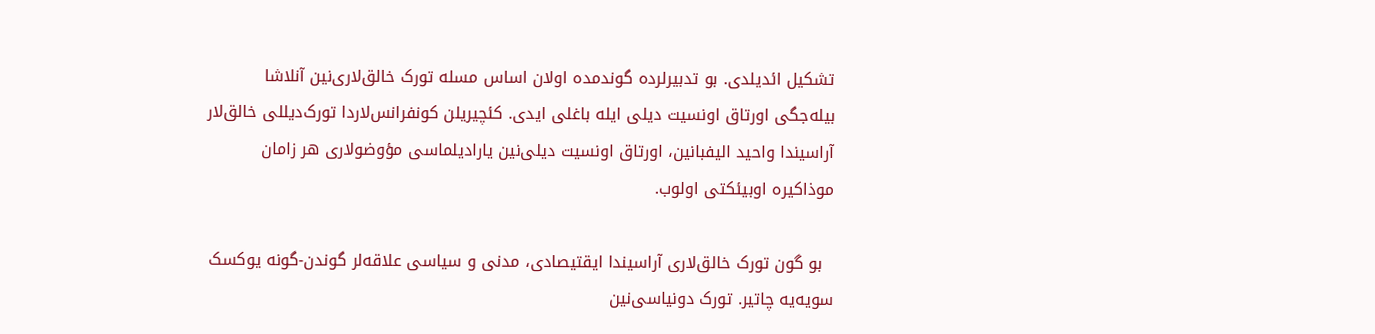تشکیل ائدیلدی. بو تدبیرلرده گوندمده اولان اساس مسله تورک خالق‌لاری‌نین آنلاشا بیله‌جگی اورتاق اونسیت دیلی ایله باغلی ایدی. کئچیریلن کونفرانس‌لاردا تورک‌دیللی خالق‌لار آراسیندا واحید الیفبانین، اورتاق اونسیت دیلی‌نین یارادیلماسی مؤوضولاری هر زامان موذاکیره اوبیئکتی اولوب.

  بو گون تورک خالق‌لاری آراسیندا ایقتیصادی، مدنی و سیاسی علاقه‌لر گوندن-گونه یوکسک سویه‌یه چاتیر. تورک دونیاسی‌نین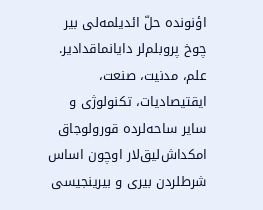اؤنونده حلّ ائدیلمه‌لی بیر چوخ پروبلم‌لر دایانماقدادیر. علم، مدنیت، صنعت، ایقتیصادیات، تکنولوژی و سایر ساحه‌لرده قورولوجاق امکداش‌لیق‌لار اوچون اساس شرطلردن بیری و بیرینجیسی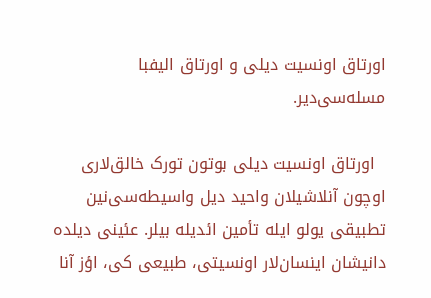اورتاق اونسیت دیلی و اورتاق الیفبا مسله‌سی‌دیر.

  اورتاق اونسیت دیلی بوتون تورک خالق‌لاری اوچون آنلاشیلان واحید دیل واسیطه‌سی‌نین تطبیقی یولو ایله تأمین ائدیله بیلر. عئینی دیلده دانیشان اینسان‌لار اونسیتی، طبیعی کی، اؤز آنا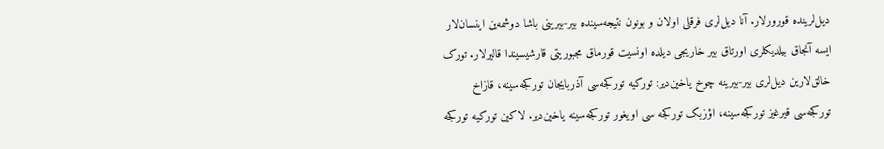دیل‌لرینده قورورلار. آنا دیل‌لری فرقلی اولان و بونون نتیجه‌سینده بیر-بیرینی باشا دوشمه‌ین اینسان‌لار ایسه آنجاق بیلدیکلری اورتاق بیر خاریجی دیلده اونسیت قورماق مجبوریتی قارشیسیندا قالیرلار. تورک خالق‌لارین دیل‌لری بیر-بیرینه چوخ یاخین‌دیر: تورکیه تورکجه‌سی آذربایجان تورکجه‌سینه، قازاخ تورکجه‌سی قیرغیز تورکجه‌سینه، اؤزبک تورکجه سی اویغور تورکجه‌سینه یاخین‌دیر. لاکین تورکیه تورکجه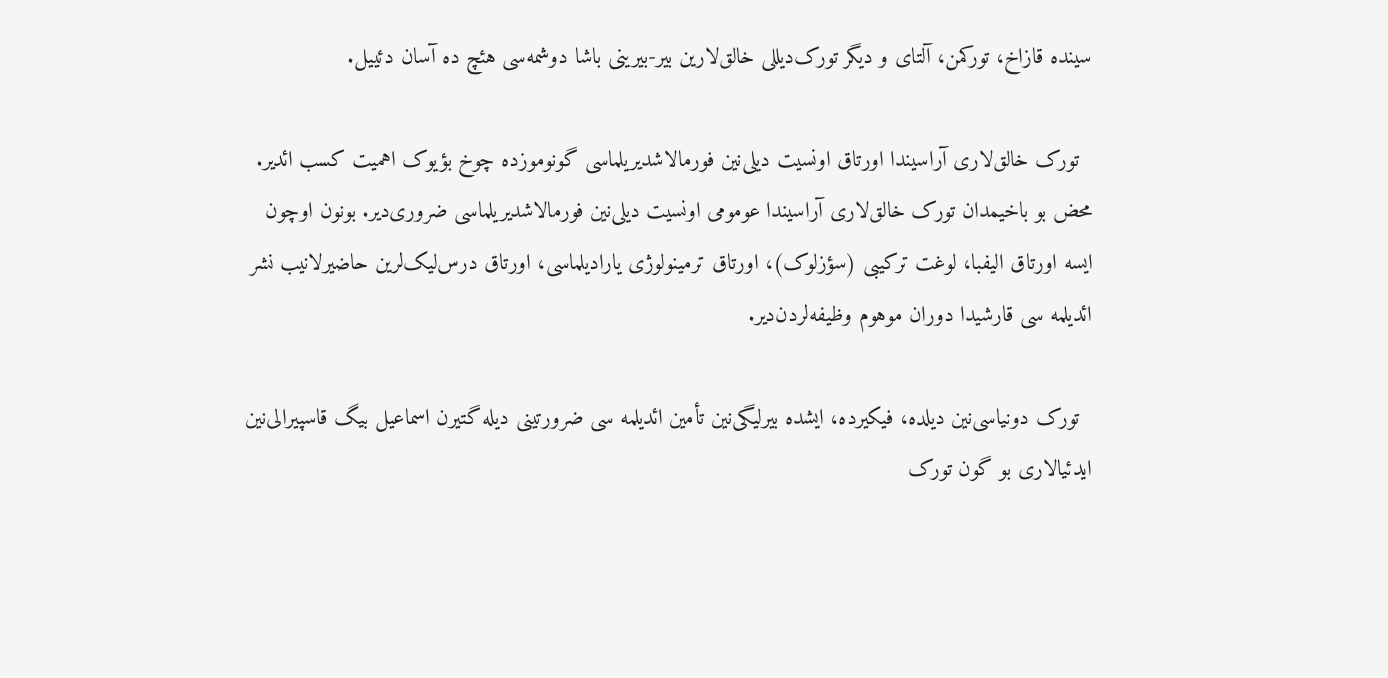سینده قازاخ، تورکمن، آلتای و دیگر تورک‌دیللی خالق‌لارین بیر-بیرینی باشا دوشمه‌سی هئچ ده آسان دئییل.

  تورک خالق‌لاری آراسیندا اورتاق اونسیت دیلی‌نین فورمالاشدیریلماسی گونوموزده چوخ بؤیوک اهمیت کسب ائدیر. محض بو باخیمدان تورک خالق‌لاری آراسیندا عومومی اونسیت دیلی‌نین فورمالاشدیریلماسی ضروری‌دیر. بونون اوچون ایسه اورتاق الیفبا، لوغت ترکیبی (سؤزلوک)، اورتاق ترمینولوژی یارادیلماسی، اورتاق درس‌لیک‌لرین حاضیرلانیب نشر ائدیلمه سی قارشیدا دوران موهوم وظیفه‌لردن‌دیر.

  تورک دونیاسی‌نین دیلده، فیکیرده، ایشده بیرلیگی‌نین تأمین ائدیلمه سی ضرورتینی دیله گتیرن اسماعیل بیگ قاسپیرالی‌نین ایدئیالاری بو گون تورک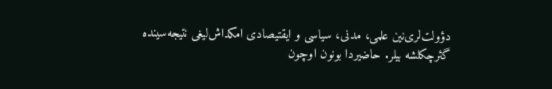دؤولت‌لری‌نین علمی، مدنی، سیاسی و ایقتیصادی امکداش‌لیغی نتیجه‌سینده گئرچکلشه بیلر. حاضیردا بونون اوچون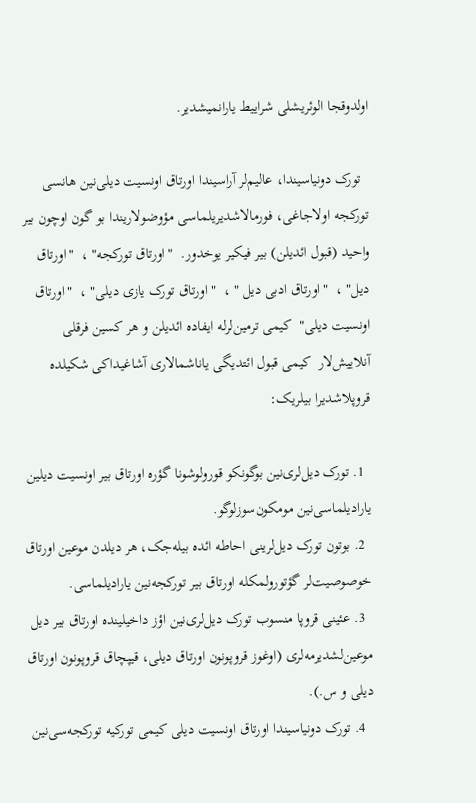اولدوقجا الوئریشلی شراییط یارانمیشدیر.

  تورک دونیاسیندا، عالیم‌لر آراسیندا اورتاق اونسیت دیلی‌نین هانسی تورکجه اولاجاغی، فورمالاشدیریلماسی مؤوضولاریندا بو گون اوچون بیر واحید (قبول ائدیلن) بیر فیکیر یوخدور.  "اورتاق تورکجه‌" ،  "اورتاق دیل‌" ،  "اورتاق ادبی دیل ‌" ،  "اورتاق تورک یازی دیلی‌" ،  "اورتاق اونسیت دیلی‌"  کیمی ترمین‌لرله ایفاده ائدیلن و هر کسین فرقلی آنلاییش‌لار  کیمی قبول ائتدیگی یاناشمالاری آشاغیداکی شکیلده قروپلاشدیرا بیلریک:

  1. تورک دیل‌لری‌نین بوگونکو قورولوشونا گؤره اورتاق بیر اونسیت دیلین یارادیلماسی‌نین مومکون‌سوزلوگو.
  2. بوتون تورک دیل‌لرینی احاطه ائده بیله‌جک، هر دیلدن موعین اورتاق خوصوصیت‌لر گؤتورولمکله اورتاق بیر تورکجه‌نین یارادیلماسی.
  3. عئینی قروپا منسوب تورک دیل‌لری‌نین اؤز داخیلینده اورتاق بیر دیل موعین‌لشدیرمه‌لری (اوغوز قروپونون اورتاق دیلی، قیپچاق قروپونون اورتاق دیلی و س.).
  4. تورک دونیاسیندا اورتاق اونسیت دیلی کیمی تورکیه تورکجه‌سی‌نین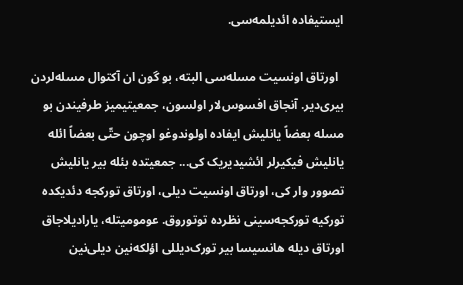ایستیفاده ائدیلمه‌سی.

  اورتاق اونسیت مسله‌سی البته، بو گون ان آکتوال مسله‌لردن بیری‌دیر. آنجاق افسوس‌لار اولسون، جمعیتیمیز طرفیندن بو مسله بعضاً یانلیش ایفاده اولوندوغو اوچون حتّی بعضاً ائله یانلیش فیکیرلر ائشیدیریک کی... جمعیتده بئله بیر یانلیش تصوور وار کی، اورتاق اونسیت دیلی، اورتاق تورکجه دئدیکده تورکیه تورکجه‌سینی نظرده توتوروق. عومومیتله، یارادیلاجاق اورتاق دیله هانسیسا بیر تورک‌دیللی اؤلکه‌نین دیلی‌نین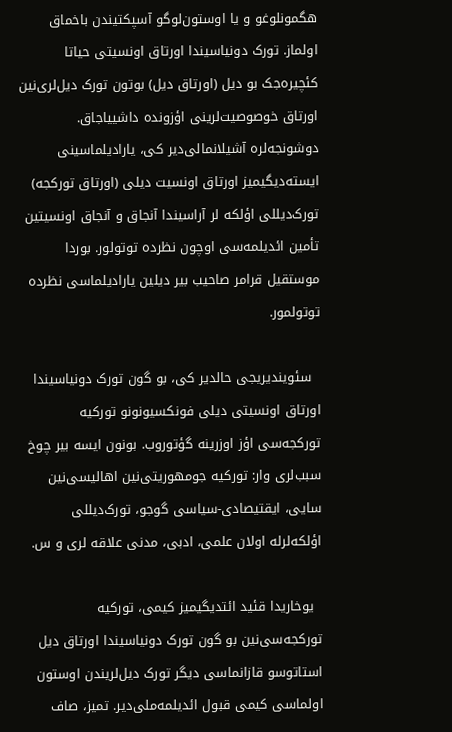هگمونلوغو و یا اوستون‌لوگو آسپکتیندن باخماق اولماز. تورک دونیاسیندا اورتاق اونسیتی حیاتا کئچیره‌جک بو دیل (اورتاق دیل) بوتون تورک دیل‌لری‌نین اورتاق خوصوصیت‌لرینی اؤزونده داشییاجاق. دوشونجه‌لره آشیلانمالی‌دیر کی، یارادیلماسینی ایسته‌دیگیمیز اورتاق اونسیت دیلی (اورتاق تورکجه) تورک‌دیللی اؤلکه لر آراسیندا آنجاق و آنجاق اونسیتین تأمین ائدیلمه‌سی اوچون نظرده توتولور. بوردا موستقیل قرامر صاحیب بیر دیلین یارادیلماسی نظرده توتولمور.

  سئویندیریجی حالدیر کی، بو گون تورک دونیاسیندا اورتاق اونسیتی دیلی فونکسیونونو تورکیه تورکجه‌سی اؤز اوزرینه گؤتوروب. بونون ایسه بیر چوخ سبب‌لری وار: تورکیه جومهوریتی‌نین اهالیسی‌نین سایی، ایقتیصادی-سیاسی گوجو، تورک‌دیللی اؤلکه‌لرله اولان علمی، ادبی، مدنی علاقه لری و س.

  یوخاریدا قئید ائتدیگیمیز کیمی، تورکیه تورکجه‌سی‌نین بو گون تورک دونیاسیندا اورتاق دیل استاتوسو قازانماسی دیگر تورک دیل‌لریندن اوستون اولماسی کیمی قبول ائدیلمه‌ملی‌دیر. تمیز، صاف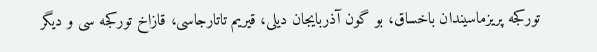تورکجه پریزماسیندان باخساق، بو گون آذربایجان دیلی، قیریم تاتارجاسی، قازاخ تورکجه سی و دیگر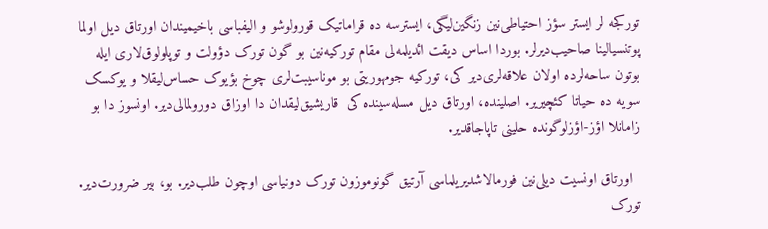تورکجه لر ایستر سؤز احتیاطی‌نین زنگین‌لیگی، ایسترسه ده قراماتیک قورولوشو و الیفباسی باخیمیندان اورتاق دیل اولما پوتنسیالینا صاحیب‌دیرلر. بوردا اساس دیقت ائدیلمه‌لی مقام تورکیه‌نین بو گون تورک دؤولت و توپلولوق‌لاری ایله بوتون ساحه‌لرده اولان علاقه‌لری‌دیر کی، تورکیه جومهوریتی بو موناسیبت‌لری چوخ بؤیوک حساس‌لیقلا و یوکسک سویه ده حیاتا کئچیریر. اصلینده، اورتاق دیل مسله‌سینده کی  قاریشیق‌لیقدان دا اوزاق دورولمالی‌دیر. اونسوز دا بو زامانلا اؤز-اؤزلوگونده حلینی تاپاجاقدیر.

  اورتاق اونسیت دیلی‌نین فورمالاشدیریلماسی آرتیق گونوموزون تورک دونیاسی اوچون طلب‌دیر. بو، بیر ضرورت‌دیر. تورک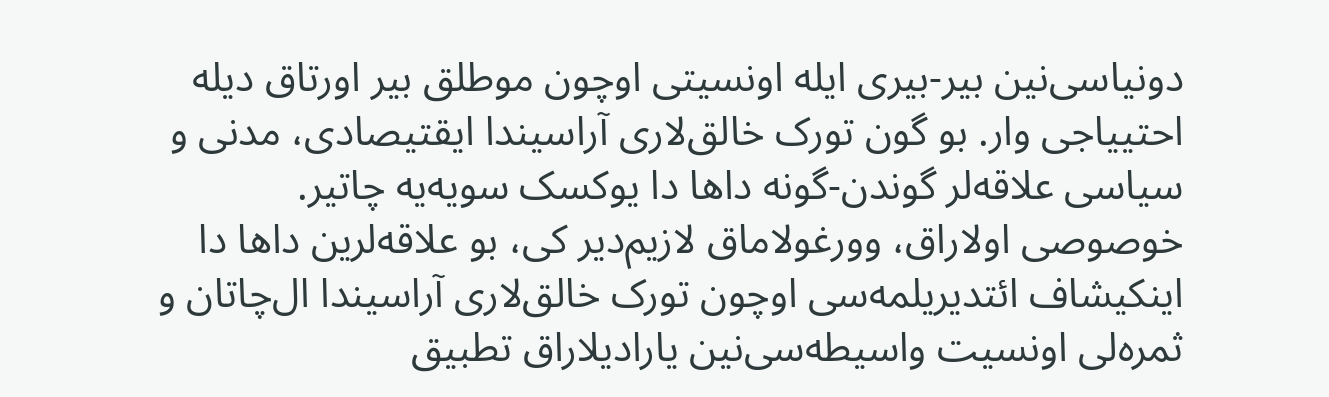دونیاسی‌نین بیر-بیری ایله اونسیتی اوچون موطلق بیر اورتاق دیله احتییاجی وار. بو گون تورک خالق‌لاری آراسیندا ایقتیصادی، مدنی و سیاسی علاقه‌لر گوندن-گونه داها دا یوکسک سویه‌یه چاتیر. خوصوصی اولاراق، وورغولاماق لازیم‌دیر کی، بو علاقه‌لرین داها دا اینکیشاف ائتدیریلمه‌سی اوچون تورک خالق‌لاری آراسیندا ال‌چاتان و ثمره‌لی اونسیت واسیطه‌سی‌نین یارادیلاراق تطبیق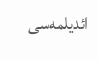ائدیلمه‌سی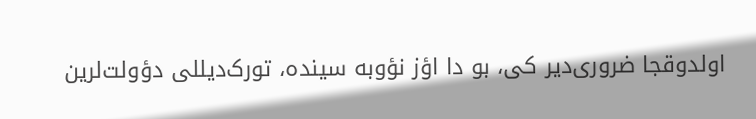اولدوقجا ضروری‌دیر کی، بو دا اؤز نؤوبه سینده، تورک‌دیللی دؤولت‌لرین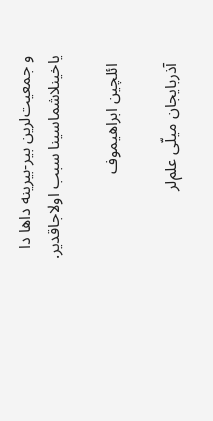و جمعیت‌لرین بیر-بیرینه داها دا یاخینلاشماسینا سبب اولاجاقدیر.

  ائلچین ابراهیموف

  آذربایجان میلّی علم‌لر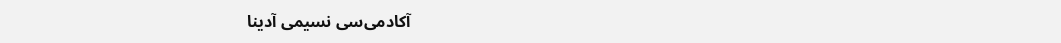آکادمی‌سی نسیمی آدینا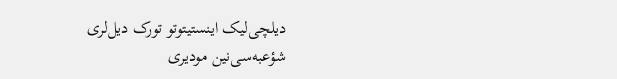دیلچی‌لیک اینستیتوتو تورک دیل‌لری شؤعبه‌سی‌نین مودیری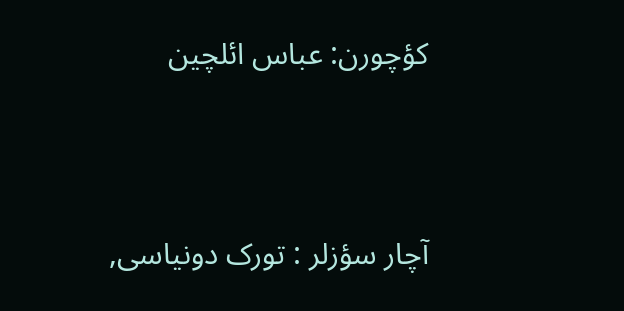کؤچورن: عباس ائلچین




آچار سؤزلر : تورک دونیاسی,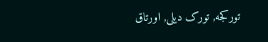تورکجه, تورک دیلی, اورتاق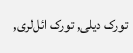تورک دیلی, تورک ائل‌لری,